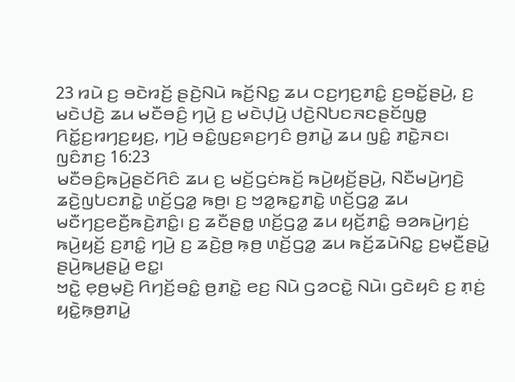23 ꤙꤣꤧ ꤢ꤬ ꤋꤢꤧꤙꤢꤩ꤬ ꤔꤢꤧ꤬ꤡꤣꤧ ꤒꤢꤩ꤬ꤡꤢ꤭ ꤘꤣ ꤍꤢ꤬ꤚꤢ꤬ꤊꤢꤨ꤭ ꤢ꤬ꤋꤢꤩ꤭ꤔꤣꤧ꤬, ꤢ꤬ ꤗꤢꤧꤓꤢꤧ꤬ ꤘꤣ ꤗꤢꤪꤋꤢꤨ꤬ ꤚꤣꤧ꤬ ꤢ꤬ ꤗꤢꤧꤓ꤫ꤣꤧ꤬ ꤓꤢꤧ꤬ꤡꤝꤢꤏꤢꤔꤢꤩꤜꤥ꤭ ꤖꤢꤩ꤭ꤢ꤬ꤙꤚꤢ꤬ꤟꤢ꤬, ꤚꤣꤧ꤬ ꤋꤢꤨ꤭ꤜꤢ꤬ꤎꤢ꤬ꤚꤢꤨ ꤥ꤬ꤊꤣꤧ꤭ ꤘꤣ ꤜꤢꤨ꤭ ꤊꤢꤧ꤭ꤏꤢ꤯
ꤜꤢꤨꤊꤢ꤬ 16:23
ꤗꤢꤪꤋꤢꤨ꤬ꤒꤣꤧ꤬ꤔꤢꤩꤖꤢꤨ ꤘꤣ ꤢ꤬ ꤗꤢꤩ꤬ꤞꤢꤦꤒꤢꤩ꤬ ꤒꤣꤧ꤬ꤟꤢꤩ꤬ꤔꤣꤧ꤬, ꤡꤢꤪꤗꤣꤧ꤬ꤚꤢꤧ꤬ ꤘꤢꤧ꤬ꤜꤝꤢꤊꤢꤧ꤭ ꤛꤢꤩ꤬ꤞꤤ꤭ ꤒꤥ꤬꤯ ꤢ꤬ ꤠꤤ꤭ꤒꤢ꤭ꤊꤢꤧ꤭ ꤛꤢꤩ꤬ꤞꤤ꤭ ꤘꤣ ꤗꤢꤪꤚꤢ꤬ꤕꤢꤪ꤬ꤒꤢꤧ꤬ꤊꤢꤨ꤭꤯ ꤢ꤬ ꤘꤢꤪꤔꤥ꤭ ꤛꤢꤩ꤬ꤞꤤ꤭ ꤘꤣ ꤟꤢꤩ꤬ꤊꤢꤨ꤭ ꤋꤤꤒꤣꤧ꤬ꤚꤢꤦ꤬ ꤒꤣꤧ꤬ꤟꤢꤩ꤬ ꤢ꤬ꤊꤢꤨ꤭ ꤚꤣꤧ꤬ ꤢ꤬ ꤘꤢꤧ꤬ꤥ꤬ ꤒ꤫ꤥ꤬ ꤛꤢꤩ꤬ꤞꤤ꤭ ꤘꤣ ꤒꤢꤩ꤬ꤘꤣꤧꤡꤢ꤭ ꤢ꤬ꤗ꤫ꤢꤪ꤬ꤔꤣꤧ꤭ ꤔꤣꤧ꤬ꤒꤣ꤬ꤔꤣꤧ꤭ ꤕꤢ꤭꤯
ꤠꤢꤧ꤭ ꤕ꤫ꤥ꤬ꤗ꤫ꤢꤧ꤬ ꤖꤚꤢꤩ꤬ꤋꤢꤨ꤭ ꤥ꤬ꤊꤢꤧ꤭ ꤕꤢ꤬ ꤡꤣꤧ ꤞꤤꤍꤢꤧ꤭ ꤡꤣꤧ꤯ ꤞꤢꤧꤟꤢꤨ ꤢ꤬ ꤊ꤫ꤢꤦ꤬ ꤟꤢꤧ꤭ꤒ꤫ꤥ꤬ꤊꤣꤧ꤭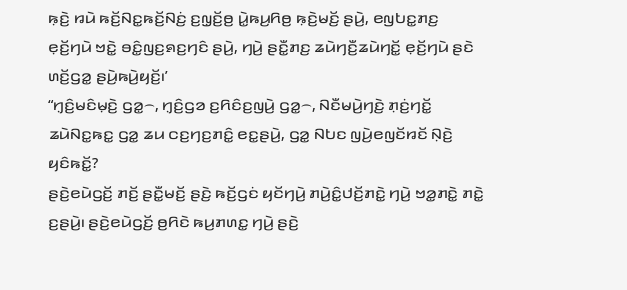ꤒ꤫ꤢꤧ꤬ ꤙꤣꤧ ꤒꤢꤩ꤬ꤡꤢ꤭ꤒꤢꤩ꤬ꤡꤢꤦ꤬ ꤢ꤬ꤜ꤫ꤢꤩ꤬ꤥ꤬ ꤣꤧ꤭ꤒꤣ꤬ꤖꤥ꤬ ꤒ꤫ꤢꤧ꤬ꤗꤢꤩ꤬ ꤔꤣꤧ꤬, ꤕꤜꤝꤢ꤭ꤊꤢ꤬ ꤕ꤫ꤢꤩ꤬ꤚꤣꤧ ꤠꤢꤧ꤭ ꤋꤢꤨ꤭ꤜꤢ꤬ꤎꤢ꤬ꤚꤢꤨ ꤔꤣꤧ꤬, ꤚꤣꤧ꤬ ꤔꤢꤪ꤭ꤊꤢ꤬ ꤘꤣꤧꤚꤢꤪ꤬ꤘꤣꤧꤚꤢꤩ꤭ ꤕ꤫ꤢꤩ꤬ꤚꤣꤧ ꤔꤢꤧ ꤛꤢꤩ꤬ꤞꤤ꤭ ꤔꤣꤧ꤬ꤒꤣꤧ꤬ꤟꤢꤩ꤬꤯’
“ꤚ꤫ꤢꤨ꤬ꤗꤢꤨꤗ꤫ꤢꤧ꤬ ꤞꤤ꤭꤮, ꤚ꤫ꤢꤨ꤬ꤞꤤ ꤢ꤬ꤖꤢꤨꤢ꤬ꤜꤣꤧ꤬ ꤞꤤ꤭꤮, ꤡꤢꤪꤗꤣꤧ꤬ꤚꤢꤧ꤬ ꤊ꤫ꤢꤦ꤬ꤚꤢꤩ꤭ ꤘꤣꤧꤡꤢ꤭ꤒꤢ꤭ ꤞꤤ꤭ ꤘꤣ ꤍꤢ꤬ꤚꤢ꤬ꤊꤢꤨ꤭ ꤕꤢ꤭ꤔꤣꤧ꤬, ꤞꤤ꤭ ꤡꤝꤢ ꤜꤣꤧ꤬ꤕꤜꤢꤩꤙꤢꤩ ꤡ꤫ꤢꤧ꤬ ꤟꤢꤨꤒꤢꤩ꤭?
ꤔꤢꤧ꤬ꤕꤣꤧꤞꤢꤩ꤬ ꤊꤢꤩ꤬ ꤔꤢꤪ꤭ꤗꤢꤩ꤬ ꤔꤢꤧ꤬ ꤒꤢꤩ꤬ꤞꤢꤦ ꤟꤢꤩꤚꤣꤧ꤬ ꤊꤣꤧ꤬ꤢꤨ꤭ꤓꤢꤩ꤬ꤊꤢꤧ꤭ ꤚꤣꤧ꤬ ꤠꤤ꤭ꤊꤢꤧ꤭ ꤊꤢꤧ꤭ ꤢ꤬ꤔꤣꤧ꤬꤯ ꤔꤢꤧ꤬ꤕꤣꤧꤞꤢꤩ꤬ ꤥ꤬ꤖꤢꤧ ꤒꤣ꤬ꤊꤛꤢ꤭ ꤚꤣꤧ꤬ ꤔꤢꤧ꤬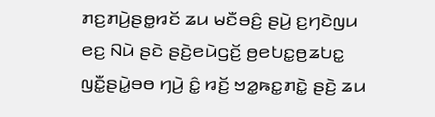ꤊꤢ꤬ꤊꤣꤧ꤬ꤔꤥ꤭ꤙꤢꤩ ꤘꤣ ꤗꤢꤪꤋꤢꤨ꤬ ꤔꤣꤧ꤬ ꤢ꤬ꤚꤢꤧꤜꤣ ꤕꤢ꤬ ꤡꤣꤧ ꤔꤢꤧ ꤔꤢꤧ꤬ꤕꤣꤧꤞꤢꤩ꤬ ꤥ꤬ꤕꤝꤢ꤭ꤥ꤬ꤘꤝꤢ꤭ ꤜꤢꤪ꤭ꤔꤣꤧ꤭ꤋꤥ ꤚꤣꤧ꤬ ꤢꤨ꤭ ꤙꤢꤩ꤬ ꤠꤤ꤭ꤒꤢ꤭ꤊꤢꤧ꤭ ꤔꤢꤧ꤬ ꤘꤣ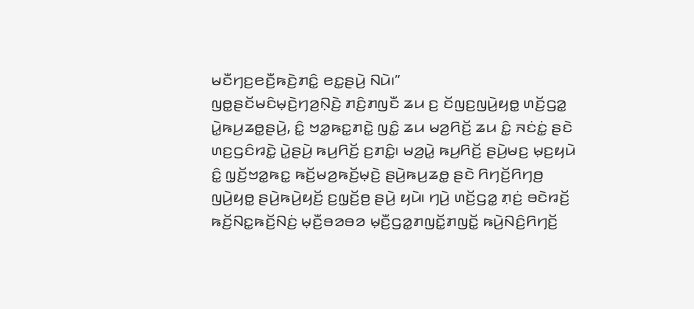ꤗꤢꤪꤚꤢ꤬ꤕꤢꤪ꤬ꤒꤢꤧ꤬ꤊꤢꤨ꤭ ꤕꤢ꤭ꤔꤣꤧ꤬ ꤡꤣꤧ꤯”
ꤜꤥ꤭ꤔꤢꤩꤗꤢꤨꤗ꤫ꤢꤧ꤬ꤚꤤ꤬ꤡ꤫ꤢꤧ꤬ ꤊꤢꤨ꤬ꤊꤜꤢꤪ ꤘꤣ ꤢ꤬ ꤢꤩꤜꤢ꤬ꤜꤣꤧ꤬ꤟꤥ꤭ ꤛꤢꤩ꤬ꤞꤤ꤭ ꤣꤧ꤭ꤒꤣ꤬ꤘꤥ꤭ꤔꤣꤧ꤬, ꤢꤨ꤭ ꤠꤤ꤭ꤒꤢ꤭ꤊꤢꤧ꤭ ꤜꤢꤨ꤭ ꤘꤣ ꤗꤤ꤬ꤖꤢꤩ꤬ ꤘꤣ ꤢꤨ꤭ ꤏꤢꤦꤢꤦ꤭ ꤔꤢꤧ ꤛꤢ꤬ꤞꤢꤨꤙꤢꤧ꤭ ꤣꤧ꤭ꤔꤣꤧ꤬ ꤒꤣ꤬ꤖꤢꤩ꤬ ꤢ꤬ꤊꤢꤨ꤭꤯ ꤗꤤ꤬ꤣꤧ꤭ ꤒꤣ꤬ꤖꤢꤩ꤬ ꤔꤣꤧ꤬ꤗꤢ꤬ ꤗ꤫ꤢ꤬ꤟꤣꤧ ꤢꤨ꤭ ꤜ꤫ꤢꤩ꤬ꤠꤤ꤭ꤒꤢ꤭ ꤒꤢꤩ꤬ꤗꤤ꤬ꤒꤢꤩ꤬ꤗ꤫ꤢꤧ꤬ ꤔꤣꤧ꤬ꤒꤣ꤬ꤘꤥ꤭ ꤔꤢꤧ ꤖꤚꤢꤩ꤬ꤖꤚꤥ꤬ ꤜꤣꤧ꤬ꤟꤥ꤭ ꤔꤣꤧ꤬ꤒꤣꤧ꤬ꤟꤢꤩ꤬ ꤢ꤬ꤜ꤫ꤢꤩ꤬ꤥ꤬ ꤔꤣꤧ꤬ ꤟꤣꤧ꤯ ꤚꤣꤧ꤬ ꤛꤢꤩ꤬ꤞꤤ꤭ ꤊ꤫ꤢꤦ꤬ ꤋꤢꤧꤙꤢꤩ꤬ ꤒꤢꤩ꤬ꤡꤢ꤭ꤒꤢꤩ꤬ꤡꤢꤦ꤬ ꤗ꤫ꤢꤪ꤬ꤋꤤꤋꤤ ꤗ꤫ꤢꤪ꤬ꤞꤤ꤭ꤊꤜꤢꤩ꤭ꤊꤜꤢꤩ꤭ ꤒꤣꤧ꤬ꤡꤢꤨ꤬ꤖꤚꤢꤩ꤬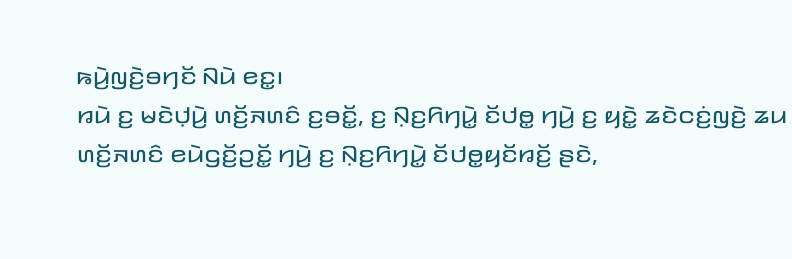ꤒꤣꤧ꤬ꤜꤢꤧ꤬ꤋꤚꤢꤩ ꤡꤣꤧ ꤕꤢ꤭꤯
ꤙꤣꤧ ꤢ꤬ ꤗꤢꤧꤓ꤫ꤣꤧ꤬ ꤛꤢꤩ꤬ꤏꤛꤢꤨ ꤢ꤬ꤋꤢꤩ꤭, ꤢ꤬ ꤡ꤫ꤢ꤬ꤖꤚꤣꤧ꤭ ꤢꤩꤓꤥ꤭ ꤚꤣꤧ꤬ ꤢ꤬ ꤟꤢꤧ꤭ ꤘꤢꤧꤍꤢꤦ꤬ꤜꤢꤧ꤬ ꤘꤣ ꤛꤢꤩ꤬ꤏꤛꤢꤨ ꤕꤣꤧꤞꤢꤩ꤬ꤑꤢꤩ꤭ ꤚꤣꤧ꤬ ꤢ꤬ ꤡ꤫ꤢ꤬ꤖꤚꤣꤧ꤭ ꤢꤩꤓꤥ꤭ꤟꤢꤩꤙꤢꤩ꤬ ꤔꤢꤧ,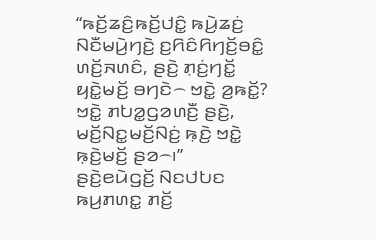“ꤒꤢꤩ꤬ꤘꤢꤨ꤬ꤒꤢꤩ꤬ꤓꤢꤨ꤭ ꤒꤣꤧ꤬ꤘꤢꤦ꤬ ꤡꤢꤪꤗꤣꤧ꤬ꤚꤢꤧ꤬ ꤢ꤬ꤖꤢꤨꤖꤚꤢꤩ꤬ꤋꤢꤨ꤭ ꤛꤢꤩ꤬ꤏꤛꤢꤨ, ꤔꤢꤧ꤬ ꤊ꤫ꤢꤦ꤬ꤚꤢꤩ꤭ ꤟꤢꤧ꤭ꤗꤢꤩ꤬ ꤋꤚꤢꤧ꤮ ꤠꤢꤧ꤭ ꤤ꤬ꤒꤢꤩ꤭? ꤠꤢꤧ꤭ ꤊꤝꤤ꤭ꤞꤤꤛꤢꤪ꤬ ꤔꤢꤧ꤬, ꤗꤢꤩ꤬ꤡꤢ꤭ꤗꤢꤩ꤬ꤡꤢꤦ꤬ ꤒ꤫ꤢꤧ꤬ ꤠꤢꤧ꤭ ꤒ꤫ꤢꤧ꤬ꤗꤢꤩ꤬ ꤔꤤ꤮꤯”
ꤔꤢꤧ꤬ꤕꤣꤧꤞꤢꤩ꤬ ꤡꤢꤓꤝꤢ ꤒꤣ꤬ꤊꤛꤢ꤭ ꤊꤢꤩ꤬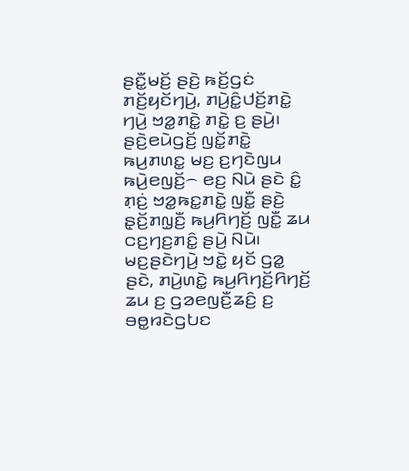ꤔꤢꤪ꤭ꤗꤢꤩ꤬ ꤔꤢꤧ꤬ ꤒꤢꤩ꤬ꤞꤢꤦ ꤊꤢꤩ꤬ꤟꤢꤩꤚꤣꤧ꤬, ꤊꤣꤧ꤬ꤢꤨ꤭ꤓꤢꤩ꤬ꤊꤢꤧ꤭ ꤚꤣꤧ꤬ ꤠꤤ꤭ꤊꤢꤧ꤭ ꤊꤢꤧ꤭ ꤢ꤬ ꤔꤣꤧ꤬꤯ ꤔꤢꤧ꤬ꤕꤣꤧꤞꤢꤩ꤬ ꤜꤢꤩ꤭ꤊꤢꤧ꤭ ꤒꤣ꤬ꤊꤛꤢ꤭ ꤗꤢ꤬ ꤢ꤬ꤚꤢꤧꤜꤣ ꤒꤣꤧ꤬ꤕꤜꤢꤩ꤬꤮ ꤕꤢ꤬ ꤡꤣꤧ ꤔꤢꤧ ꤢꤨ꤭ ꤊ꤫ꤢꤦ꤬ ꤠꤤ꤭ꤒꤢ꤭ꤊꤢꤧ꤭ ꤜꤢꤪ꤭ ꤔꤢꤧ꤬ ꤔ꤫ꤢꤩ꤬ꤊꤜ꤫ꤢꤪ꤬ ꤒꤣ꤬ꤖꤚꤢꤩ꤬ ꤜꤢꤪ꤭ ꤘꤣ ꤍꤢ꤬ꤚꤢ꤬ꤊꤢꤨ꤭ ꤔꤣꤧ꤬ ꤡꤣꤧ꤯
ꤗꤢ꤬ꤔꤢꤧꤚꤣꤧ꤬ ꤠꤢꤧ꤭ ꤟꤢꤩ ꤞꤤ꤭ ꤔꤢꤧ, ꤊꤣꤧ꤬ꤛꤢꤧ꤭ ꤒꤣ꤬ꤖꤚꤢꤩ꤬ꤖꤚꤢꤩ꤬ ꤘꤣ ꤢ꤬ ꤞꤤꤕꤜꤢꤪ꤬ꤘꤢꤨ꤬ ꤢ꤬ ꤋꤥ꤭ꤙꤢꤧꤞꤝꤢ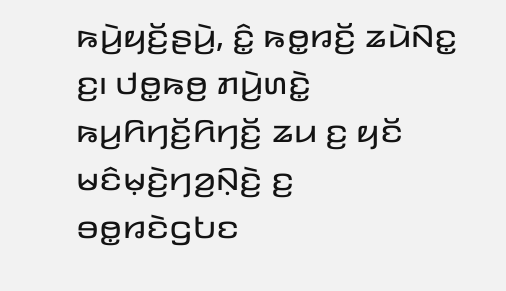ꤒꤣꤧ꤬ꤟꤢꤩ꤬ꤔꤣꤧ꤬, ꤢꤨ꤭ ꤒꤥ꤭ꤙꤢꤩ꤬ ꤘꤣꤧꤡꤢ꤭ ꤢ꤬꤯ ꤓꤥ꤭ꤒꤥ꤬ ꤊꤣꤧ꤬ꤛꤢꤧ꤭ ꤒꤣ꤬ꤖꤚꤢꤩ꤬ꤖꤚꤢꤩ꤬ ꤘꤣ ꤢ꤬ ꤟꤢꤩ ꤗꤢꤨꤗ꤫ꤢꤧ꤬ꤚꤤ꤬ꤡ꤫ꤢꤧ꤬ ꤢ꤬ ꤋꤥ꤭ꤙꤢꤧꤞꤝꤢ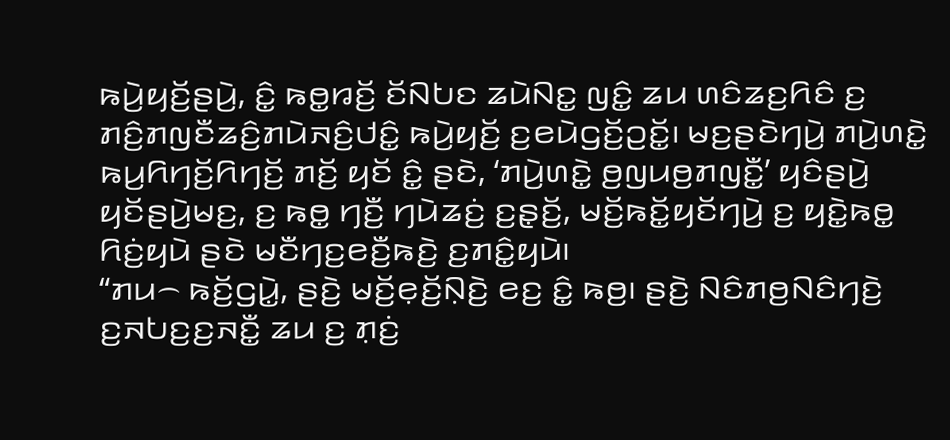ꤒꤣꤧ꤬ꤟꤢꤩ꤬ꤔꤣꤧ꤬, ꤢꤨ꤭ ꤒꤥ꤭ꤙꤢꤩ꤬ ꤢꤩꤡꤝꤢ ꤘꤣꤧꤡꤢ꤭ ꤜꤢꤨ꤭ ꤘꤣ ꤛꤢꤨꤘꤢ꤬ꤖꤢꤨ ꤢ꤬ ꤊꤢꤨ꤬ꤊꤜꤢꤪꤘꤢꤨ꤬ꤊꤣꤧꤏꤢꤨ꤬ꤓꤢꤨ꤭ ꤒꤣꤧ꤬ꤟꤢꤩ꤬ ꤢ꤬ꤕꤣꤧꤞꤢꤩ꤬ꤑꤢꤩ꤭꤯ ꤗꤢ꤬ꤔꤢꤧꤚꤣꤧ꤬ ꤊꤣꤧ꤬ꤛꤢꤧ꤭ ꤒꤣ꤬ꤖꤚꤢꤩ꤬ꤖꤚꤢꤩ꤬ ꤊꤢꤩ꤬ ꤟꤢꤩ ꤢꤨ꤭ ꤔꤢꤧ, ‘ꤊꤣꤧ꤬ꤛꤢꤧ꤭ ꤥ꤬ꤜꤣꤥ꤬ꤊꤜꤢꤪ꤭’ ꤟꤢꤨꤔꤣꤧ꤬ ꤟꤢꤩꤔꤣꤧ꤬ꤗꤢ꤬, ꤢ꤬ ꤒꤥ꤭ ꤚꤢꤪ꤬ ꤚꤣꤧꤘꤢꤦ꤬ ꤢ꤬ꤔ꤫ꤢꤩ꤬, ꤗꤢꤩ꤬ꤒꤢꤩ꤭ꤟꤢꤩꤚꤣꤧ꤬ ꤢ꤬ ꤟꤢꤧ꤭ꤒꤥ꤭ ꤖꤢꤦ꤬ꤟꤣꤧ ꤔꤢꤧ ꤗꤢꤪꤚꤢ꤬ꤕꤢꤪ꤬ꤒꤢꤧ꤬ ꤢ꤬ꤊꤢꤨ꤭ꤟꤣꤧ꤯
“ꤊꤣ꤮ ꤒꤢꤩ꤬ꤞꤣꤧ꤭, ꤔꤢꤧ꤬ ꤗꤢꤩ꤬ꤕ꤫ꤢꤩ꤬ꤡ꤫ꤢꤧ꤬ ꤕꤢ꤬ ꤢꤨ꤭ ꤒꤥ꤬꤯ ꤔꤢꤧ꤬ ꤡꤢꤨꤊꤥ꤬ꤡꤢꤨꤚꤢꤧ꤬ ꤢ꤬ꤏꤝꤢ꤬ꤢ꤬ꤏꤢꤪ꤭ ꤘꤣ ꤢ꤬ ꤊ꤫ꤢꤦ꤬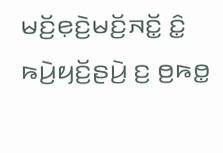ꤗꤢꤩ꤬ꤕ꤫ꤢꤧ꤬ꤗꤢꤩ꤬ꤏꤢꤩ꤭ ꤢꤨ꤭ ꤒꤣꤧ꤬ꤟꤢꤩ꤬ꤔꤣꤧ꤬ ꤢ꤬ ꤥ꤬ꤒꤥ꤭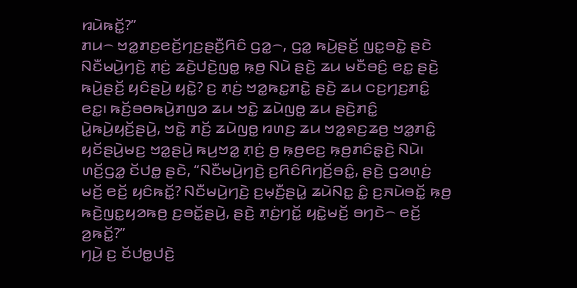ꤙꤣꤧꤒꤢꤩ꤭?”
ꤊꤣ꤮ ꤠꤤ꤭ꤊꤢ꤬ꤕꤢꤩ꤬ꤚꤢ꤬ꤔꤢꤪ꤬ꤖꤢꤨ ꤞꤤ꤭꤮, ꤞꤤ꤭ ꤒꤣꤧ꤬ꤔꤢꤩ꤬ ꤜꤢ꤭ꤋꤢꤧ꤭ ꤔꤢꤧ ꤡꤢꤪꤗꤣꤧ꤬ꤚꤢꤧ꤬ ꤊ꤫ꤢꤦ꤬ ꤘꤢꤧ꤬ꤓꤢꤧ꤬ꤜꤥ꤭ ꤒ꤫ꤥ꤬ ꤡꤣꤧ ꤔꤢꤧ꤬ ꤘꤣ ꤗꤢꤪꤋꤢꤨ꤬ ꤕꤢ꤭ ꤔꤢꤧ꤬ ꤒꤣꤧ꤬ꤔꤢꤩ꤬ ꤟꤢꤨꤔꤣꤧ꤬ ꤟꤢꤧ꤭? ꤢ꤬ ꤊ꤫ꤢꤦ꤬ ꤠꤤ꤭ꤒꤢ꤭ꤊꤢꤧ꤭ ꤔꤢꤧ꤬ ꤘꤣ ꤍꤢ꤬ꤚꤢ꤬ꤊꤢꤨ꤭ ꤕꤢ꤭꤯ ꤒꤢꤩ꤬ꤋꤥꤒꤣꤧ꤬ꤊꤜꤤ ꤘꤣ ꤠꤢꤧ꤭ ꤘꤣꤧꤜꤥ꤭ ꤘꤣ ꤔꤢꤧ꤬ꤊꤢꤨ꤭ ꤣꤧ꤭ꤒꤣꤧ꤬ꤟꤢꤩ꤬ꤔꤣꤧ꤬, ꤠꤢꤧ꤭ ꤊꤢꤩ꤬ ꤘꤣꤧꤜꤥ꤭ ꤙꤛꤢ꤬ ꤘꤣ ꤠꤤ꤭ꤎꤢ꤬ꤘꤥ꤬ ꤠꤤ꤭ꤊꤢꤨ꤭ ꤟꤢꤩꤔꤣꤧ꤬ꤗꤢ꤬ ꤠꤤ꤭ꤔꤣꤧ꤬ ꤒꤣ꤬ꤠꤤ꤭ ꤊ꤫ꤢꤦ꤬ ꤥ꤬ ꤒ꤫ꤥ꤬ꤕꤢ꤬ ꤒ꤫ꤥ꤬ꤊꤢꤨꤔ꤫ꤢꤧ꤬ ꤡꤣꤧ꤯
ꤛꤢꤩ꤬ꤞꤤ꤭ ꤢꤩꤓꤥ꤭ ꤔꤢꤧ, “ꤡꤢꤪꤗꤣꤧ꤬ꤚꤢꤧ꤬ ꤢ꤬ꤖꤢꤨꤖꤚꤢꤩ꤬ꤋꤢꤨ꤭, ꤔꤢꤧ꤬ ꤞꤤꤛ꤫ꤢꤦ꤬ ꤗꤢꤩ꤬ ꤕꤢꤩ꤬ ꤟꤢꤨꤒꤢꤩ꤭? ꤡꤢꤪꤗꤣꤧ꤬ꤚꤢꤧ꤬ ꤢ꤬ꤗ꤫ꤢꤪ꤬ꤔꤣꤧ꤭ ꤘꤣꤧꤡꤢ꤭ ꤢꤨ꤭ ꤢ꤬ꤏꤣꤧꤋꤢꤩ꤭ ꤒ꤫ꤥ꤬ ꤒꤢꤧ꤬ꤜꤢ꤭ꤟꤤꤒꤥ꤬ ꤢ꤬ꤋꤢꤩ꤭ꤔꤣꤧ꤬, ꤔꤢꤧ꤬ ꤊ꤫ꤢꤦ꤬ꤚꤢꤩ꤭ ꤟꤢꤧ꤭ꤗꤢꤩ꤬ ꤋꤚꤢꤧ꤮ ꤕꤢꤩ꤬ ꤤ꤬ꤒꤢꤩ꤭?”
ꤚꤣꤧ꤬ ꤢ꤬ ꤢꤩꤓꤥ꤭ꤓꤢꤧ꤬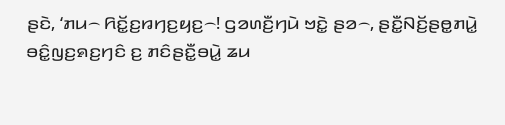ꤔꤢꤧ, ‘ꤊꤣ꤮ ꤖꤢꤩ꤭ꤢ꤬ꤙꤚꤢ꤬ꤟꤢ꤬꤮! ꤞꤤꤛꤢꤪ꤬ꤚꤣꤧ ꤠꤢꤧ꤭ ꤔꤤ꤮, ꤔꤢꤪ꤭ꤡꤢꤩ꤬ꤔꤥ꤭ꤊꤣꤧ꤭ ꤋꤢꤨ꤭ꤜꤢ꤬ꤎꤢ꤬ꤚꤢꤨ ꤢ꤬ ꤊꤢꤨꤔꤢꤪ꤭ꤋꤣꤧ꤭ ꤘꤣ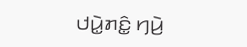ꤓꤣꤧ꤭ꤊꤢꤨ꤭ ꤚꤣꤧ꤬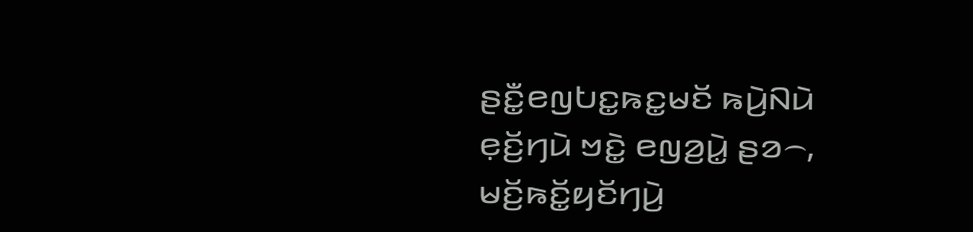ꤔꤢꤪ꤭ꤕꤜꤝꤢ꤭ꤒꤢ꤭ꤗꤢꤩ ꤒꤣꤧ꤬ꤡꤣꤧ ꤕ꤫ꤢꤩ꤬ꤚꤣꤧ ꤠꤢꤧ꤭ ꤕꤜꤤ꤬ꤣꤧ꤭ ꤔꤤ꤮, ꤗꤢꤩ꤬ꤒꤢꤩ꤭ꤟꤢꤩꤚꤣꤧ꤬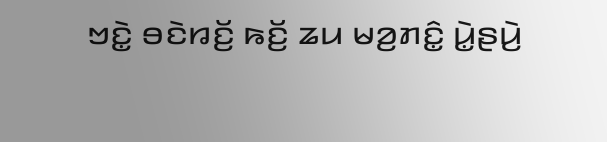ꤠꤢꤧ꤭ ꤋꤢꤧꤙꤢꤩ꤬ ꤒꤢꤩ꤬ ꤘꤣ ꤗꤤ꤬ꤊꤢꤨ꤭ ꤣꤧ꤭ꤔꤣꤧ꤬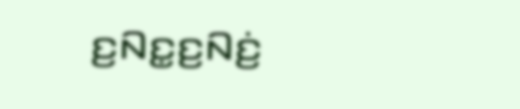ꤢ꤬ꤡꤢ꤭ꤢ꤬ꤡꤢꤦ꤬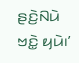ꤔꤢꤧ꤬ꤡꤣꤧ ꤠꤢꤧ꤭ ꤟꤣꤧ꤯’